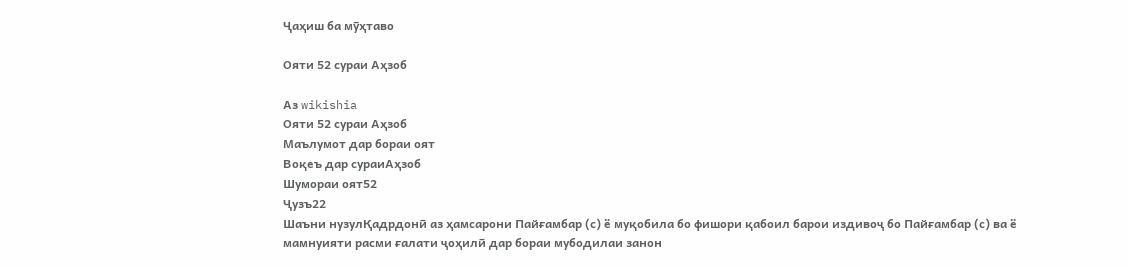Ҷаҳиш ба мӯҳтаво

Ояти 52 сураи Аҳзоб

Аз wikishia
Ояти 52 сураи Аҳзоб
Маълумот дар бораи оят
Воқеъ дар сураиАҳзоб
Шумораи оят52
Ҷузъ22
Шаъни нузулҚадрдонӣ аз ҳамсарони Пайғамбар (с) ё муқобила бо фишори қабоил барои издивоҷ бо Пайғамбар (с) ва ё мамнуияти расми ғалати ҷоҳилӣ дар бораи мубодилаи занон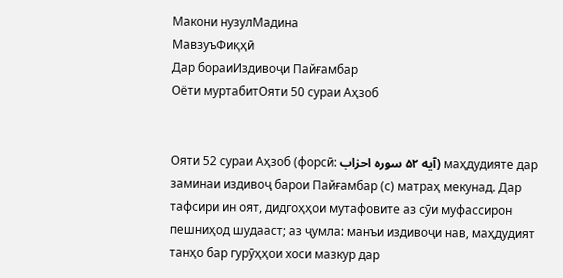Макони нузулМадина
МавзуъФиқҳӣ
Дар бораиИздивоҷи Пайғамбар
Оёти муртабитОяти 50 сураи Аҳзоб


Ояти 52 сураи Аҳзоб (форсӣ: آیه ۵۲ سوره احزاب) маҳдудияте дар заминаи издивоҷ барои Пайғамбар (с) матраҳ мекунад. Дар тафсири ин оят, дидгоҳҳои мутафовите аз сӯи муфассирон пешниҳод шудааст; аз ҷумла: манъи издивоҷи нав, маҳдудият танҳо бар гурӯҳҳои хоси мазкур дар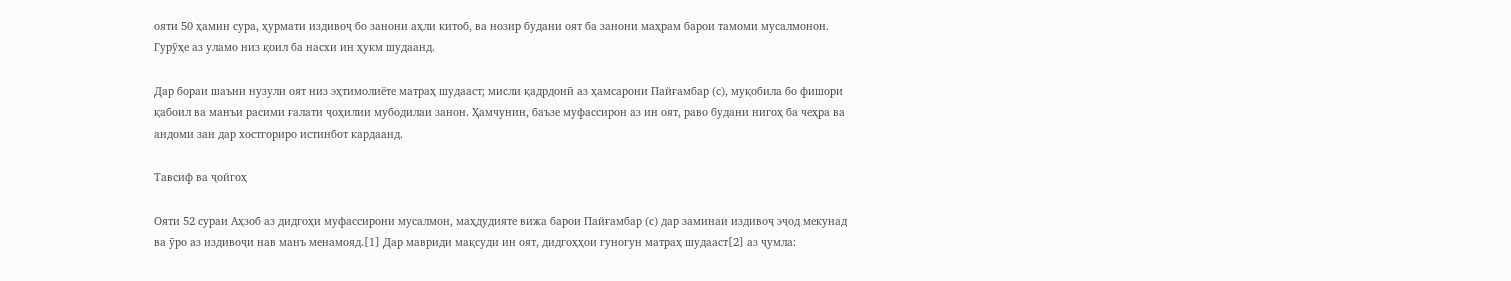ояти 50 ҳамин сура, ҳурмати издивоҷ бо занони аҳли китоб, ва нозир будани оят ба занони маҳрам барои тамоми мусалмонон. Гурӯҳе аз уламо низ қоил ба насхи ин ҳукм шудаанд.

Дар бораи шаъни нузули оят низ эҳтимолиёте матраҳ шудааст; мисли қадрдонӣ аз ҳамсарони Пайғамбар (с), муқобила бо фишори қабоил ва манъи расими ғалати ҷоҳилии мубодилаи занон. Ҳамчунин, баъзе муфассирон аз ин оят, раво будани нигоҳ ба чеҳра ва андоми зан дар хостгориро истинбот кардаанд.

Тавсиф ва ҷойгоҳ

Ояти 52 сураи Аҳзоб аз дидгоҳи муфассирони мусалмон, маҳдудияте вижа барои Пайғамбар (с) дар заминаи издивоҷ эҷод мекунад ва ӯро аз издивоҷи нав манъ менамояд.[1] Дар мавриди мақсуди ин оят, дидгоҳҳои гуногун матраҳ шудааст[2] аз ҷумла: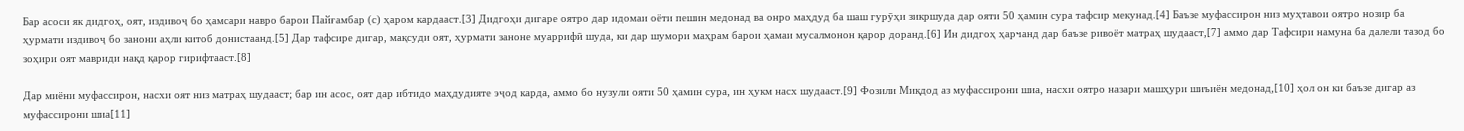Бар асоси як дидгоҳ, оят, издивоҷ бо ҳамсари навро барои Пайғамбар (с) ҳаром кардааст.[3] Дидгоҳи дигаре оятро дар идомаи оёти пешин медонад ва онро маҳдуд ба шаш гурӯҳи зикршуда дар ояти 50 ҳамин сура тафсир мекунад.[4] Баъзе муфассирон низ муҳтавои оятро нозир ба ҳурмати издивоҷ бо занони аҳли китоб донистаанд.[5] Дар тафсире дигар, мақсуди оят, ҳурмати заноне муаррифӣ шуда, ки дар шумори маҳрам барои ҳамаи мусалмонон қарор доранд.[6] Ин дидгоҳ ҳарчанд дар баъзе ривоёт матраҳ шудааст,[7] аммо дар Тафсири намуна ба далели тазод бо зоҳири оят мавриди нақд қарор гирифтааст.[8]

Дар миёни муфассирон, насхи оят низ матраҳ шудааст; бар ин асос, оят дар ибтидо маҳдудияте эҷод карда, аммо бо нузули ояти 50 ҳамин сура, ин ҳукм насх шудааст.[9] Фозили Миқдод аз муфассирони шиа, насхи оятро назари машҳури шиъиён медонад,[10] ҳол он ки баъзе дигар аз муфассирони шиа[11]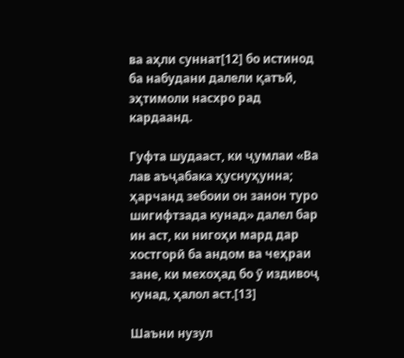ва аҳли суннат[12] бо истинод ба набудани далели қатъӣ, эҳтимоли насхро рад кардаанд.

Гуфта шудааст, ки ҷумлаи «Ва лав аъҷабака ҳуснуҳунна; ҳарчанд зебоии он занон туро шигифтзада кунад» далел бар ин аст, ки нигоҳи мард дар хостгорӣ ба андом ва чеҳраи зане, ки мехоҳад бо ӯ издивоҷ кунад, ҳалол аст.[13]

Шаъни нузул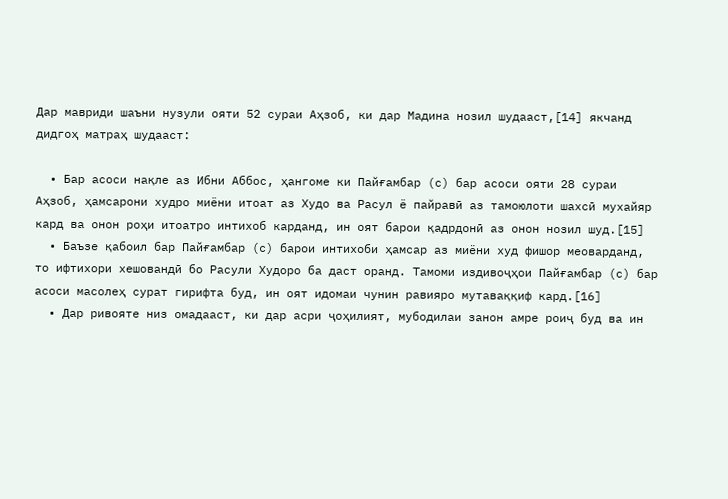Дар мавриди шаъни нузули ояти 52 сураи Аҳзоб, ки дар Мадина нозил шудааст,[14] якчанд дидгоҳ матраҳ шудааст:

  • Бар асоси нақле аз Ибни Аббос, ҳангоме ки Пайғамбар (с) бар асоси ояти 28 сураи Аҳзоб, ҳамсарони худро миёни итоат аз Худо ва Расул ё пайравӣ аз тамоюлоти шахсӣ мухайяр кард ва онон роҳи итоатро интихоб карданд, ин оят барои қадрдонӣ аз онон нозил шуд.[15]
  • Баъзе қабоил бар Пайғамбар (с) барои интихоби ҳамсар аз миёни худ фишор меоварданд, то ифтихори хешовандӣ бо Расули Худоро ба даст оранд. Тамоми издивоҷҳои Пайғамбар (с) бар асоси масолеҳ сурат гирифта буд, ин оят идомаи чунин равияро мутаваққиф кард.[16]
  • Дар ривояте низ омадааст, ки дар асри ҷоҳилият, мубодилаи занон амре роиҷ буд ва ин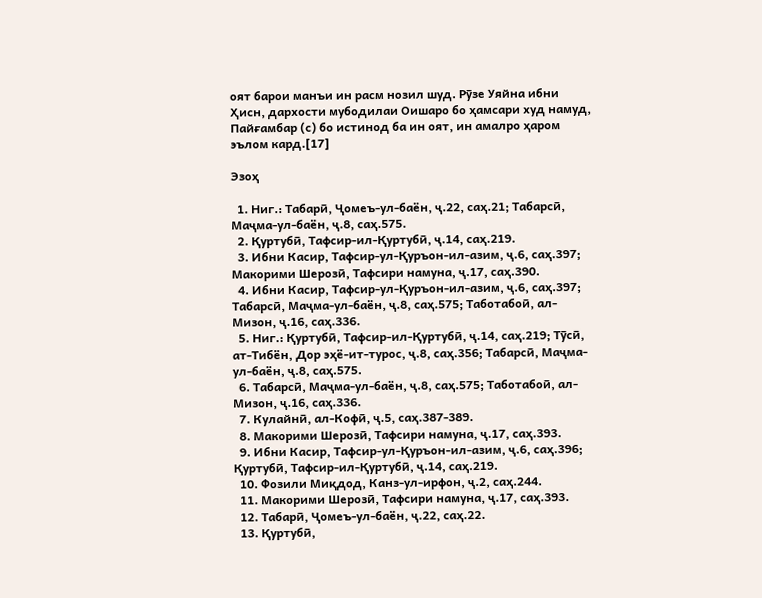оят барои манъи ин расм нозил шуд. Рӯзе Уяйна ибни Ҳисн, дархости мубодилаи Оишаро бо ҳамсари худ намуд, Пайғамбар (с) бо истинод ба ин оят, ин амалро ҳаром эълом кард.[17]

Эзоҳ

  1. Ниг.: Табарӣ, Ҷомеъ-ул-баён, ҷ.22, саҳ.21; Табарсӣ, Маҷма-ул-баён, ҷ.8, саҳ.575.
  2. Қуртубӣ, Тафсир-ил-Қуртубӣ, ҷ.14, саҳ.219.
  3. Ибни Касир, Тафсир-ул-Қуръон-ил-азим, ҷ.6, саҳ.397; Макорими Шерозӣ, Тафсири намуна, ҷ.17, саҳ.390.
  4. Ибни Касир, Тафсир-ул-Қуръон-ил-азим, ҷ.6, саҳ.397; Табарсӣ, Маҷма-ул-баён, ҷ.8, саҳ.575; Таботабоӣ, ал-Мизон, ҷ.16, саҳ.336.
  5. Ниг.: Қуртубӣ, Тафсир-ил-Қуртубӣ, ҷ.14, саҳ.219; Тӯсӣ, ат-Тибён, Дор эҳё-ит-турос, ҷ.8, саҳ.356; Табарсӣ, Маҷма-ул-баён, ҷ.8, саҳ.575.
  6. Табарсӣ, Маҷма-ул-баён, ҷ.8, саҳ.575; Таботабоӣ, ал-Мизон, ҷ.16, саҳ.336.
  7. Кулайнӣ, ал-Кофӣ, ҷ.5, саҳ.387-389.
  8. Макорими Шерозӣ, Тафсири намуна, ҷ.17, саҳ.393.
  9. Ибни Касир, Тафсир-ул-Қуръон-ил-азим, ҷ.6, саҳ.396; Қуртубӣ, Тафсир-ил-Қуртубӣ, ҷ.14, саҳ.219.
  10. Фозили Миқдод, Канз-ул-ирфон, ҷ.2, саҳ.244.
  11. Макорими Шерозӣ, Тафсири намуна, ҷ.17, саҳ.393.
  12. Табарӣ, Ҷомеъ-ул-баён, ҷ.22, саҳ.22.
  13. Қуртубӣ,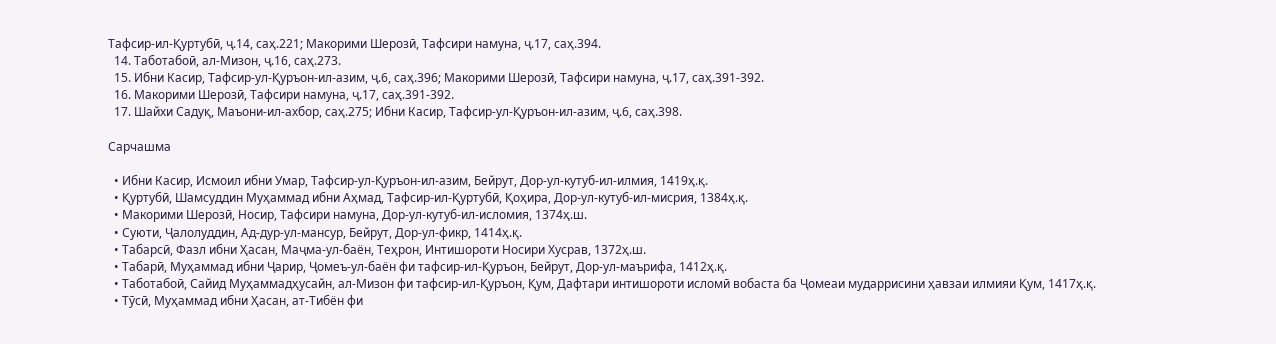Тафсир-ил-Қуртубӣ, ҷ.14, саҳ.221; Макорими Шерозӣ, Тафсири намуна, ҷ.17, саҳ.394.
  14. Таботабоӣ, ал-Мизон, ҷ.16, саҳ.273.
  15. Ибни Касир, Тафсир-ул-Қуръон-ил-азим, ҷ.6, саҳ.396; Макорими Шерозӣ, Тафсири намуна, ҷ.17, саҳ.391-392.
  16. Макорими Шерозӣ, Тафсири намуна, ҷ.17, саҳ.391-392.
  17. Шайхи Садуқ, Маъони-ил-ахбор, саҳ.275; Ибни Касир, Тафсир-ул-Қуръон-ил-азим, ҷ.6, саҳ.398.

Сарчашма

  • Ибни Касир, Исмоил ибни Умар, Тафсир-ул-Қуръон-ил-азим, Бейрут, Дор-ул-кутуб-ил-илмия, 1419ҳ.қ.
  • Қуртубӣ, Шамсуддин Муҳаммад ибни Аҳмад, Тафсир-ил-Қуртубӣ, Қоҳира, Дор-ул-кутуб-ил-мисрия, 1384ҳ.қ.
  • Макорими Шерозӣ, Носир, Тафсири намуна, Дор-ул-кутуб-ил-исломия, 1374ҳ.ш.
  • Суюти, Ҷалолуддин, Ад-дур-ул-мансур, Бейрут, Дор-ул-фикр, 1414ҳ.қ.
  • Табарсӣ, Фазл ибни Ҳасан, Маҷма-ул-баён, Теҳрон, Интишороти Носири Хусрав, 1372ҳ.ш.
  • Табарӣ, Муҳаммад ибни Ҷарир, Ҷомеъ-ул-баён фи тафсир-ил-Қуръон, Бейрут, Дор-ул-маърифа, 1412ҳ.қ.
  • Таботабоӣ, Сайид Муҳаммадҳусайн, ал-Мизон фи тафсир-ил-Қуръон, Қум, Дафтари интишороти исломӣ вобаста ба Ҷомеаи мударрисини ҳавзаи илмияи Қум, 1417ҳ.қ.
  • Тӯсӣ, Муҳаммад ибни Ҳасан, ат-Тибён фи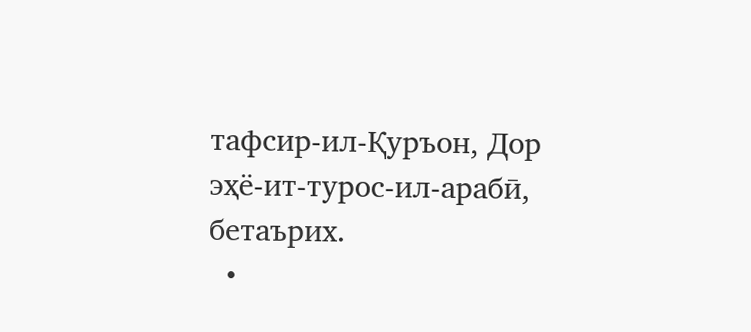тафсир-ил-Қуръон, Дор эҳё-ит-турос-ил-арабӣ, бетаърих.
  •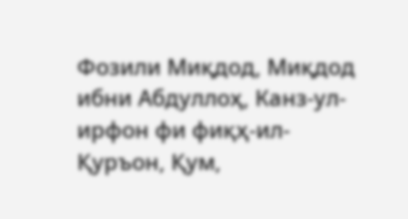Фозили Миқдод, Миқдод ибни Абдуллоҳ, Канз-ул-ирфон фи фиқҳ-ил-Қуръон, Қум,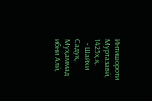Интишороти Муртазавӣ, 1425ҳ.қ.
  • Шайхи Садуқ, Муҳаммад ибни Алӣ,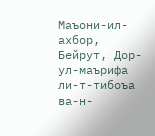Маъони-ил-ахбор, Бейрут, Дор-ул-маърифа ли-т-тибоъа ва-н-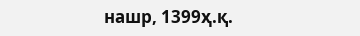нашр, 1399ҳ.қ.